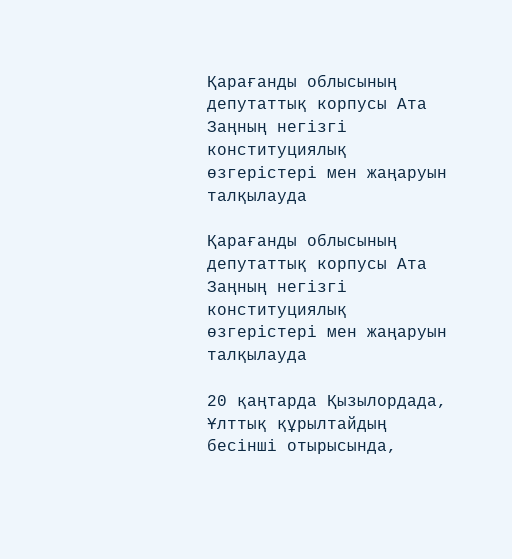Қарағанды облысының депутаттық корпусы Ата Заңның негізгі конституциялық өзгерістері мен жаңаруын талқылауда

Қарағанды облысының депутаттық корпусы Ата Заңның негізгі конституциялық өзгерістері мен жаңаруын талқылауда

20 қаңтарда Қызылордада, Ұлттық құрылтайдың бесінші отырысында,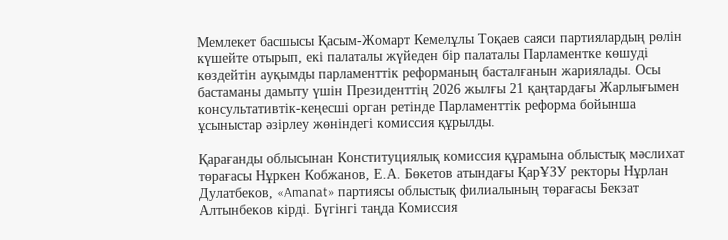Мемлекет басшысы Қасым-Жомарт Кемелұлы Тоқаев саяси партиялардың рөлін күшейте отырып, екі палаталы жүйеден бір палаталы Парламентке көшуді көздейтін ауқымды парламенттік реформаның басталғанын жариялады. Осы бастаманы дамыту үшін Президенттің 2026 жылғы 21 қаңтардағы Жарлығымен консультативтік-кеңесші орган ретінде Парламенттік реформа бойынша ұсыныстар әзірлеу жөніндегі комиссия құрылды.

Қарағанды облысынан Конституциялық комиссия құрамына облыстық мәслихат төрағасы Нұркен Кобжанов, Е.А. Бөкетов атындағы ҚарҰЗУ ректоры Нұрлан Дулатбеков, «Amanat» партиясы облыстық филиалының төрағасы Бекзат Алтынбеков кірді. Бүгінгі таңда Комиссия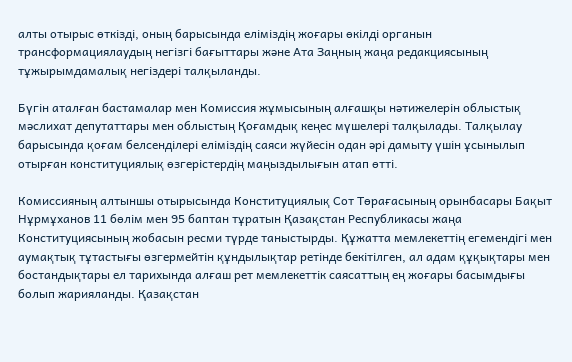алты отырыс өткізді, оның барысында еліміздің жоғары өкілді органын трансформациялаудың негізгі бағыттары және Ата Заңның жаңа редакциясының тұжырымдамалық негіздері талқыланды.

Бүгін аталған бастамалар мен Комиссия жұмысының алғашқы нәтижелерін облыстық мәслихат депутаттары мен облыстың Қоғамдық кеңес мүшелері талқылады. Талқылау барысында қоғам белсенділері еліміздің саяси жүйесін одан әрі дамыту үшін ұсынылып отырған конституциялық өзгерістердің маңыздылығын атап өтті.

Комиссияның алтыншы отырысында Конституциялық Сот Төрағасының орынбасары Бақыт Нұрмұханов 11 бөлім мен 95 баптан тұратын Қазақстан Республикасы жаңа Конституциясының жобасын ресми түрде таныстырды. Құжатта мемлекеттің егемендігі мен аумақтық тұтастығы өзгермейтін құндылықтар ретінде бекітілген, ал адам құқықтары мен бостандықтары ел тарихында алғаш рет мемлекеттік саясаттың ең жоғары басымдығы болып жарияланды. Қазақстан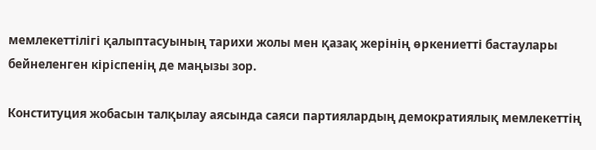мемлекеттілігі қалыптасуының тарихи жолы мен қазақ жерінің өркениетті бастаулары бейнеленген кіріспенің де маңызы зор.

Конституция жобасын талқылау аясында саяси партиялардың демократиялық мемлекеттің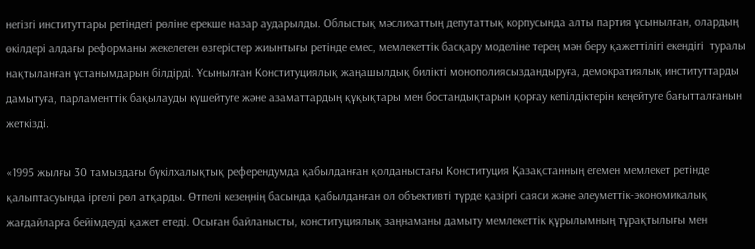негізгі институттары ретіндегі рөліне ерекше назар аударылды. Облыстық мәслихаттың депутаттық корпусында алты партия ұсынылған, олардың өкілдері алдағы реформаны жекелеген өзгерістер жиынтығы ретінде емес, мемлекеттік басқару моделіне терең мән беру қажеттілігі екендігі  туралы нақтыланған ұстанымдарын білдірді. Ұсынылған Конституциялық жаңашылдық билікті монополиясыздандыруға, демократиялық институттарды дамытуға, парламенттік бақылауды күшейтуге және азаматтардың құқықтары мен бостандықтарын қорғау кепілдіктерін кеңейтуге бағытталғанын жеткізді.

«1995 жылғы 30 тамыздағы бүкілхалықтық референдумда қабылданған қолданыстағы Конституция Қазақстанның егемен мемлекет ретінде қалыптасуында іргелі рөл атқарды. Өтпелі кезеңнің басында қабылданған ол объективті түрде қазіргі саяси және әлеуметтік-экономикалық жағдайларға бейімдеуді қажет етеді. Осыған байланысты, конституциялық заңнаманы дамыту мемлекеттік құрылымның тұрақтылығы мен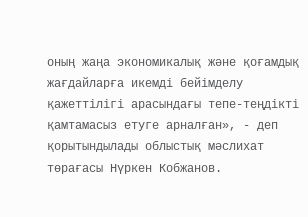оның жаңа экономикалық және қоғамдық жағдайларға икемді бейімделу қажеттілігі арасындағы тепе-теңдікті қамтамасыз етуге арналған», - деп қорытындылады облыстық мәслихат төрағасы Нүркен Кобжанов.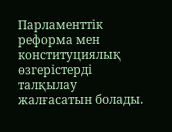Парламенттік реформа мен конституциялық өзгерістерді талқылау жалғасатын болады.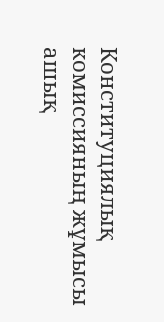Конституциялық комиссияның жұмысы ашық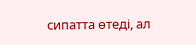сипатта өтеді, ал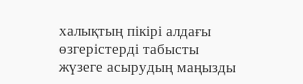халықтың пікірі алдағы өзгерістерді табысты жүзеге асырудың маңызды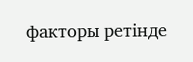факторы ретінде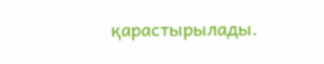қарастырылады.